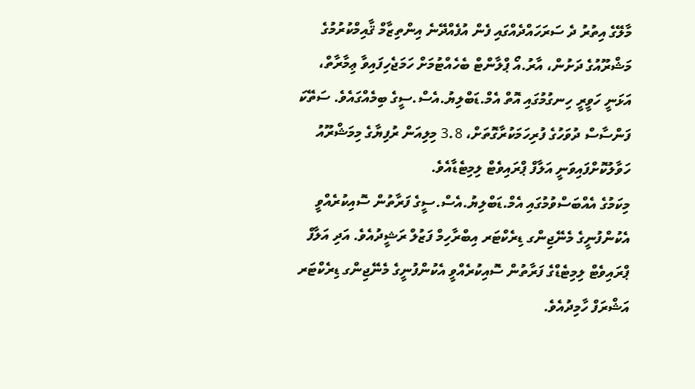މާލޭގެ އިތުރު ދެ ސަރަހައްދެއްގައި ފެން އުފެއްދޭނެ އިންތިޒާމް ޤާއިމްކުރުމުގެ މަޝްރޫއުގެ ދަށުން، އާރު.އޯ ޕްލާންޓް ބެހެއްޓުމަށް ހަމަޖެހިފައިވާ ޢިމާރާތް، އަޅަނީ ހަވީރީ ހިނގުމުގައި އޮތް އެމް.ޑަބްލިޔު.އެސް.ސީގެ ބިމެއްގައެވެ. ސަތޭކަ ފަންސާސް ދުވަހުގެ ފުރިހަމަކުރާގޮތަށް، 3.8 މިލިއަން ރުފިޔާގެ މިމަޝްރޫއު ހަވާލުކޮށްފައިވަނީ އަލާފް ޕްރައިވެޓް ލިމިޓެޑާއެވެ.
މިކަމުގެ އެއްބަސްވުމުގައި އެމް.ޑަބްލިޔު.އެސް.ސީގެ ފަރާތުން ސޮއިކުރެއްވީ އެކުންފުނީގެ މެނޭޖިންގ ޑިރެކްޓަރ އިބްރާހިމް ފަޒުލް ރަޝީދުއެވެ. އަދި އަލާފް ޕްރައިވެޓް ލިމިޓެޑްގެ ފަރާތުން ސޮއިކުރެއްވީ އެކުންފުނީގެ މެނޭޖިންގ ޑިރެކްޓަރ އަޝްރަފް ހާމިދުއެވެ.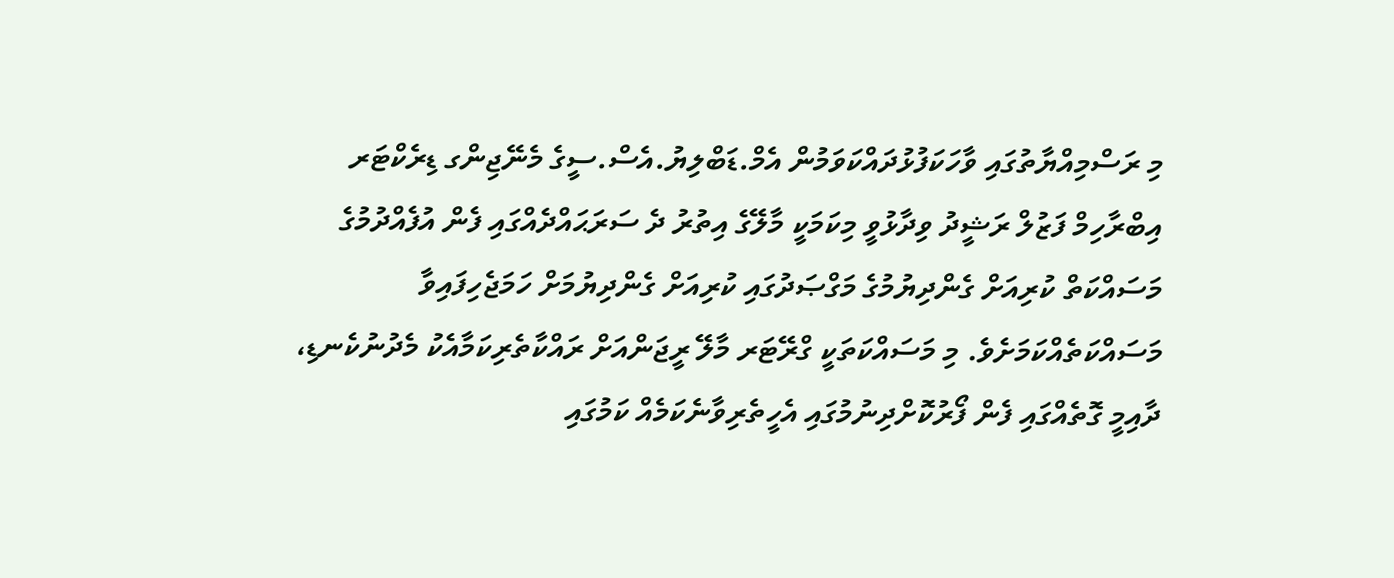މި ރަސްމިއްޔާތުގައި ވާހަކަފުޅުދައްކަވަމުން އެމް.ޑަބްލިޔު.އެސް.ސީގެ މެނޭޖިންގ ޑިރެކްޓަރ އިބްރާހިމް ފަޒުލް ރަޝީދު ވިދާޅުވީ މިކަމަކީ މާލޭގެ އިތުރު ދެ ސަރަޙައްދެއްގައި ފެން އުފެއްދުމުގެ މަސައްކަތް ކުރިއަށް ގެންދިޔުމުގެ މަގްޞަދުގައި ކުރިއަށް ގެންދިޔުމަށް ހަމަޖެހިފައިވާ މަސައްކަތެއްކަމަށެވެ. މި މަސައްކަތަކީ ގްރޭޓަރ މާލޭ ރީޖަންއަށް ރައްކާތެރިކަމާއެކު މެދުނުކެނޑި، ދާއިމީ ގޮތެއްގައި ފެން ފޯރުކޮށްދިނުމުގައި އެހީތެރިވާނެކަމެއް ކަމުގައި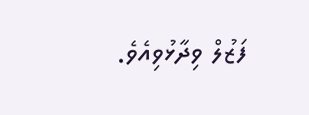ފަޒުލް ވިދާޅުވިއެވެ.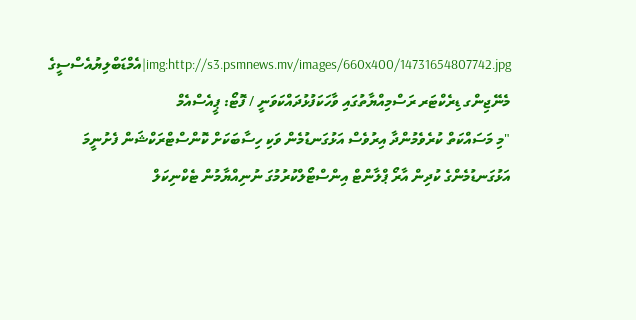img:http://s3.psmnews.mv/images/660x400/14731654807742.jpg|އެމްޑަބްލިޔުއެސްސީގެ މެނޭޖިންގ ޑިރެކްޓަރ ރަސްމިއްޔާތުގައި ވާހަކަފުޅުދައްކަވަނީ / ފޮޓޯ: ޕީއެސްއެމް
"މި މަސައްކަތް ކުރެވެމުންދާ އިރުވެސް އަޅުގަނޑުމެން ވަކި ހިސާބަކަށް ކޮންސްޓްރަކްޝަން ފެށުނީމަ އަޅުގަނޑުމެންގެ ކުދިން އާރޯ ޕްލާންޓް އިންސްޓޯލްކުރުމުގަ ނުނިއްޔާމުން ޓެކްނިކަލް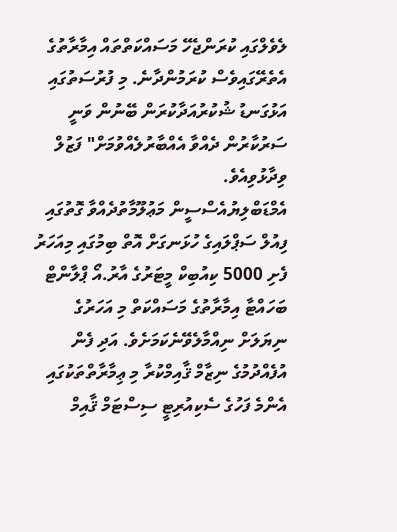ލެވެލްގައި ކުރަންޖެހޭ މަސައްކަތްތައް އިމާރާތުގެ އެތެރޭގައިވެސް ކުރަމުންދާނެ. މި ފުރުސަތުގައި އަޅުގަނޑު ޝުކުރުއަދާކުރަން ބޭނުން ވަނީ ސަރުކާރުން ދެއްވާ އެއްބާރުލެއްވުމަށް" ފަޒުލް ވިދާޅުވިއެވެ.
އެމްޑަބްލިޔުއެސްސީން މަޢުލޫމާތުދެއްވާ ގޮތުގައި ފިއުލް ސަޕްލައިގެ ހުޅަނގަށް އޮތް ބިމުގައި މިއަހަރު ފެށި 5000 ކިއުބިކް މީޓަރުގެ އާރު.އޯ ޕްލާންޓް ބަހައްޓާ އިމާރާތުގެ މަސައްކަތް މި އަހަރުގެ ނިޔަލަށް ނިއްމާލެވޭނެކަމަށެވެ. އަދި ފެން އުފެއްދުމުގެ ނިޒާމް ޤާއިމްކުރާ މި ޢިމާރާތްތަކުގައި އެންމެ ފަހުގެ ސެކިއުރިޓީ ސިސްޓަމް ޤާއިމް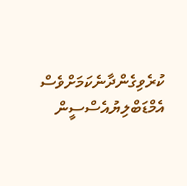ކުރެވިގެންދާނެކަމަށްވެސް އެމްޑަބްލިޔުއެސްސީން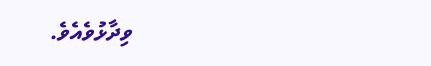ވިދާޅުވެއެވެ.